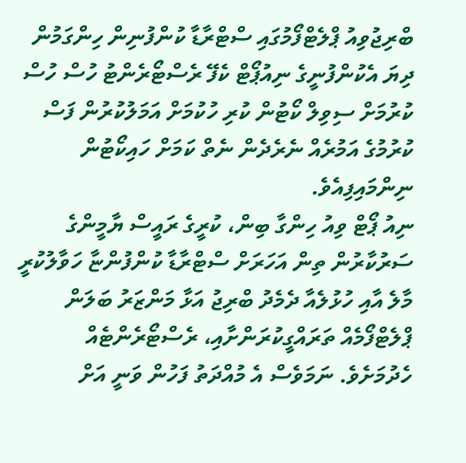ބްރިޖުވިއު ޕްލެޓްފޯމުގައި ސްޓްރާޑާ ކުންފުނިން ހިންގަމުން ދިޔަ އެކުންފުނީގެ ނިއުޕޯޓް ކެފޭ ރެސްޓޯރެންޓު ހުސް ހުސް ކުރުމަށް ސިވިލް ކޯޓުން ކުރި ހުކުމަށް އަމަލުކުރުން ފަސް ކުރުމުގެ އަމުރެއް ނެރެދެން ނެތް ކަމަށް ހައިކޯޓުން ނިންމައިފިއެވެ.
ނިއު ޕޯޓް ވިއު ހިންގާ ބިން، ކުރީގެ ރައީސް ޔާމީންގެ ސަރުކާރުން ތިން އަހަރަށް ސްޓްރާޑާ ކުންފުންޏާ ހަވާލުކުރީ މާލެ އާއި ހުޅުލެއާ ދެމެދު ބްރިޖު އަޅާ މަންޒަރު ބަލަން ޕްލެޓްފޯމެއް ތަރައްގީކުރަންށާއި، ރެސްޓޯރެންޓެއް ހެދުމަށެވެ. ނަމަވެސް އެ މުއްދަތު ފަހުން ވަނީ އަށް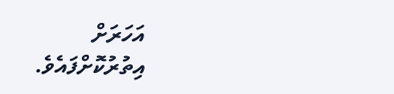އަހަރަށް އިތުރުކޮށްފައެވެ.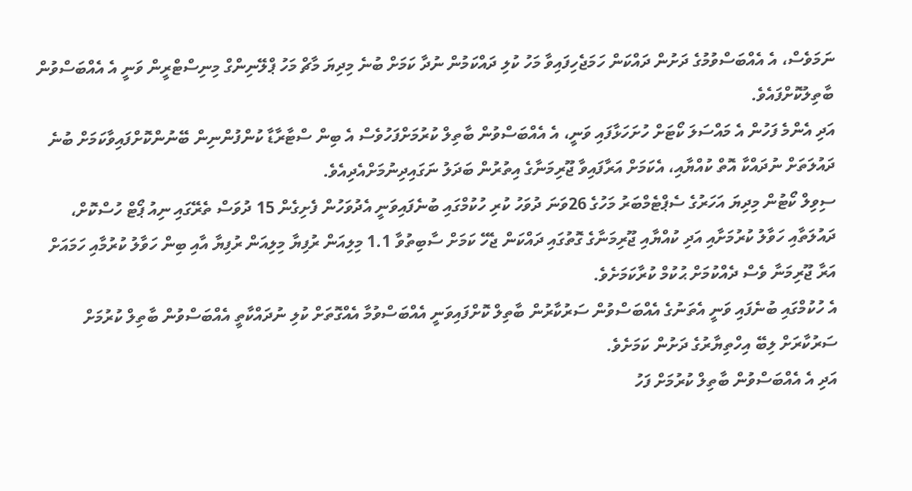ނަމަވެސް، އެ އެއްބަސްވުމުގެ ދަށުން ދައްކަން ހަމަޖެހިފައިވާ މަހު ކުލި ދައްކަމުން ނުދާ ކަމަށް ބުނެ މިދިޔަ މާޗް މަހު ޕްލޭނިންގް މިނިސްޓްރީން ވަނީ އެ އެއްބަސްވުން ބާތިލުކޮށްފައެވެ.
އަދި އެންމެ ފަހުން އެ މައްސަލަ ކޯޓަށް ހުށަހަޅާފައި ވަނީ، އެ އެއްބަސްވުން ބާތިލް ކުރުމަށްފަހުވެސް އެ ބިން ސްޓާރާޑާ ކުންފުންނިން ބޭނުންކޮށްފައިވާކަމަށް ބުނެ ދައުލަތަށް ނުދައްކާ އޮތް ކުއްޔާއި، އެކަމަށް އަރާފައިވާ ޖޫރިމަނާގެ އިތުރުން ބަދަލު ނަގައިދިނުމަށްއެދިއެވެ.
ސިވިލް ކޯޓުން މިދިޔަ އަހަރުގެ ސެޕްޓެމްބަރު މަހުގެ 26ވަނަ ދުވަހު ކުރި ހުކުމްގައި ބުނެފައިވަނީ އެދުވަހުން ފެށިގެން 15 ދުވަސް ތެރޭގައި ނިއު ޕޯޓް ހުސްކޮށް، ދައުލަތާއި ހަވާލު ކުރުމަށާއި އަދި ކުއްޔާއި ޖޫރިމަނާގެ ގޮތުގައި ދައްކަން ޖެހޭ ކަމަށް ސާބިތުވާ 1.1 މިލިއަން ރުފިޔާ މިލިއަން ރުފިޔާ އާއި ބިން ހަވާލު ކުރުމާއި ހަމައަށް އަރާ ޖޫރިމަނާ ވެސް ދެއްކުމަށް ޙުކުމް ކުރާކަމަށެވެ.
އެ ހުކުމްގައި ބުނެފައި ވަނީ އެތަނުގެ އެއްބަސްވުން ސަރުކާރުން ބާތިލް ކޮށްފައިވަނީ އެއްބަސްވުމާ އެއްގޮތަށް ކުލި ނުދައްކާތީ އެއްބަސްވުން ބާތިލް ކުރުމަށް ސަރުކާރަށް ލިބޭ އިހްތިޔާރުގެ ދަށުން ކަމަށެވެ.
އަދި އެ އެއްބަސްވުން ބާތިލް ކުރުމަށް ފަހު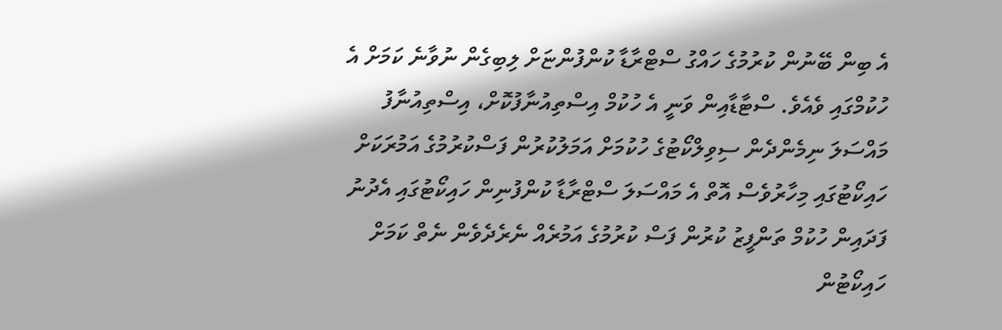އެ ބިން ބޭނުން ކުރުމުގެ ހައްގު ސްޓްރާޑާ ކުންފުންޏަށް ލިބިގެން ނުވާނެ ކަމަށް އެ ހުކުމްގައި ވެއެވެ. ސްޓާޑާއިން ވަނީ އެ ހުކުމް އިސްތިއުނާފުކޮށް، އިސްތިއުނާފު މައްސަލަ ނިމެންދެން ސިވިލްކޯޓުގެ ހުކުމަށް އަމަލުކުރުން ފަސްކުރުމުގެ އަމުރަކަށް
ހައިކޯޓުގައި މިހާރުވެސް އޮތް އެ މައްސަލަ ސްޓްރާޑާ ކުންފުނިން ހައިކޯޓުގައި އެދުނު ފަދައިން ހުކުމް ތަންފީޒު ކުރުން ފަސް ކުރުމުގެ އަމުރެއް ނެރެދެވެން ނެތް ކަމަށް ހައިކޯޓުން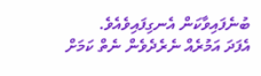ބުނެފައިވާކަން އެނގިފައިވެއެވެ.
އެފަދަ އަމުރެއް ނެރެދެވެން ނެތް ކަމަށް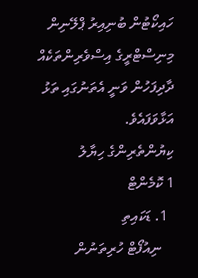ހައިކޯޓުން ބުނިއިރު ޕްލޭނިން މިނިސްޓްރީގެ އިސްވެރިންތަކެއް ދާދިފަހުން ވަނީ އެތަނުގައި ތަޅު އަޅާވަފައެވެ.
ކިޔުންތެރިންގެ ހިޔާލު
1 ކޮމެންޓް
  1. ޑަކައިތި
    ނިއުފޯޓް ހުރިތަނުން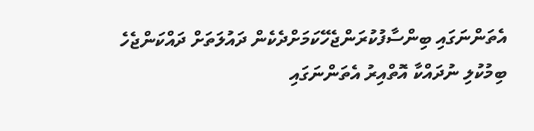އެތަންނަގައި ބިންސާފުކުރަންޖެހޭކަމަށްދެކެން ދައުލަތަށް ދައްކަންޖެހެ ބިމުކުލި ނުދައްކާ އޮތްއިރު އެތަންނަގައި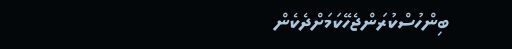ބިންހުސްކުރަންޖެހޭކަމަށްދެކެން